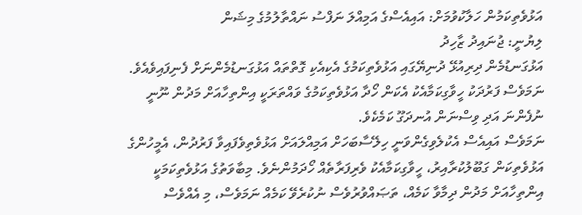އަޅުވެތިކަމުން ހަލާކުވުމަށް: އައިއެސްގެ އަމިއްލަ ނަފްސު ނައްތާލުމުގެ މިޝަން
ލިޔުނީ: ޖުނައިދު ޒާހިދު
އަޅުގަނޑުމެން ދިރިއުޅޭ ދުނިޔޭގައި އަޅުވެތިކަމުގެ އެކިއެކި ގޮތްތައް އަޅުގަނޑުމެންނަށް ފެނިފައިވެއެވެ. ނަމަވެސް ފަރުދަކު ހީވާގިކަމާއެކު އެކަން ހޯދާ އަޅުވެތިކަމުގެ ވައްތަރަކީ އިންތިހާއަށް މަދުން ނޫނީ ނުފެންނަ އަދި ވިސްނަން އުނދަގޫ ކަމެކެވެ.
ނަމަވެސް އައިއެސް އެކުލެވިގެންވަނީ ހިލޭސާބަހަށް އަމިއްލައަށް އަޅުވެތިވެފައިވާ ފަރުދުން، އެމީހުންގެ އަޅުވެތިކަން ގަބޫލުކުރާއިރު، ހީވާގިކަމާއެކު ވެރިފަރާތެއް ހޯދަމުންނެވެ. މިބާވަތުގެ އަޅުވެތިކަމަކީ އިންތިހާއަށް މަދުން ދިމާވާ ކަމެއް، ތަޞައްވުރުވެސް ނުކުރެވޭ ކަމެއް ނަމަވެސް، މި އެއްވެސް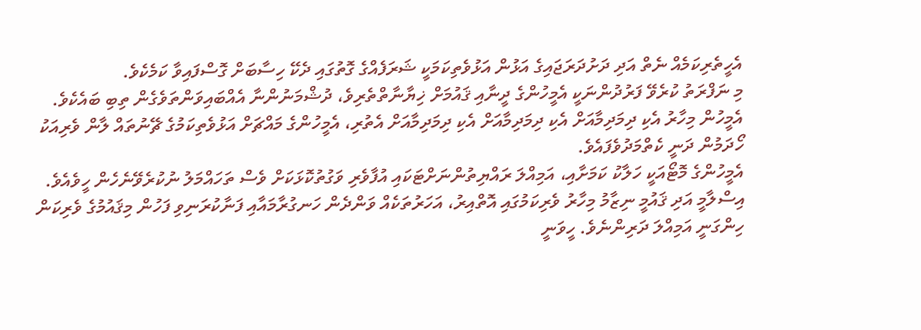އެހީތެރިކަމެއް ނެތް އަދި ދަށުދަރަޖައިގެ އަޅުން އަޅުވެތިކަމަކީ ޝަރަފެއްގެ ގޮތުގައި ދެކޭ ހިސާބަށް ގޮސްފައިވާ ކަމެކެވެ.
މި ނަފްރަތު ކުރެވޭ ފަރުދުންނަކީ އެމީހުންގެ ދީނާއި ޤައުމަށް ޚިޔާނާތްތެރިވެ، ދުޝްމަނުންނާ އެއްބައިވަންތަވެގެން ތިބި ބައެކެވެ. އެމީހުން މިހާރު އެކި ދިމަދިމާއަށް އެކި ދިމަދިމާއަށް އެކި ދިމަދިމާއަށް އެތުރި، އެމީހުންގެ މައްޗަށް އަޅުވެތިކަމުގެ ޗޭނުތައް ލާން ވެރިއަކު ހޯދަމުން ދަނީ ކެތްމަދުވެފައެވެ.
އެމީހުންގެ މޮޓޯއަކީ ހަލާކު ކަމަށާއި، އަމިއްލަ ރައްޔިތުންނަށްޓަކައި އުފާވެރި ވަގުތުކޮޅަކަށް ވެސް ތަހައްމަލު ނުކުރެވޭނެހެން ހީވެއެވެ.
އިސްލާމީ އަދި ޤައުމީ ނިޒާމު މިހާރު ވެރިކަމުގައި އޮތްއިރު، އަހަރުތަކެއް ވަންދެން ހަނގުރާމައާއި ފަނާކުރަނިވި ފަހުން މިޤައުމުގެ ވެރިކަން ހިންގަނީ އަމިއްލަ ދަރިންނެވެ. ހީވަނީ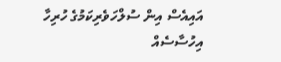އައިއެސް އިން ސުލްހަވެރިކަމުގެ ހުރިހާ އިހުސާސެއް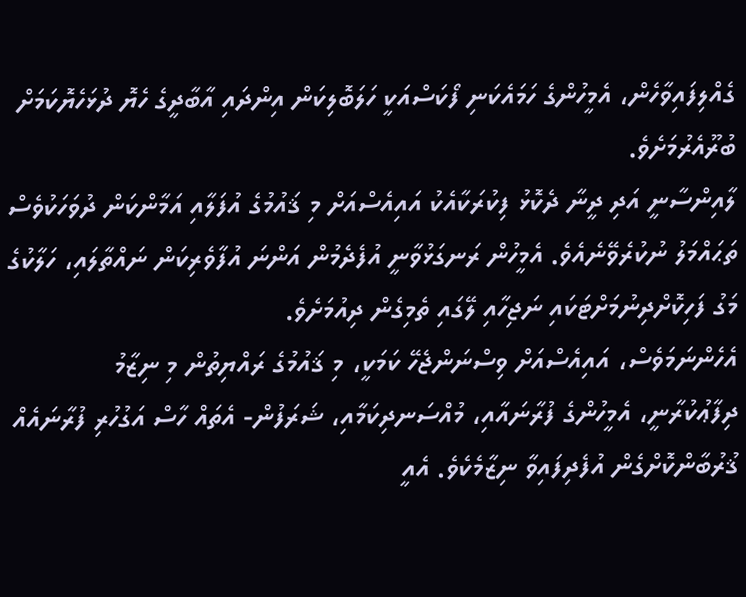ގެއްލިފައިވާހެން، އެމީހުންގެ ހަމައެކަނި ފޯކަސްއަކީ ހަލަބޮލިކަން އިންދައި އާބާދީގެ ހެޔޮ ދުޅަހެޔޮކަމަށް ބުރޫއެރުމަށެވެ.
ލާއިންސާނީ އަދި ދީނާ ދެކޮޅު ފިކުރަކާއެކު އައިއެސްއަށް މި ޤައުމުގެ އުފަލާއި އަމާންކަން ދުވަހަކުވެސް ތަޙައްމަލު ނުކުރެވޭނެއެވެ. އެމީހުން ރަނގަޅުވާނީ އުފެދެމުން އަންނަ އުފާވެރިކަން ނައްތާލައި، ހަލާކުގެ މަގު ފަހިކޮށްދިނުމަށްޓަކައި ނަޖިހާއި ލޭގައި ތެމިގެން ދިއުމަށެވެ.
އެހެންނަމަވެސް، އައިއެސްއަށް ވިސްނަންޖެހޭ ކަމަކީ، މި ޤައުމުގެ ރައްޔިތުން މި ނިޒާމު ދިފާޢުކުރާނީ، އެމީހުންގެ ފުރާނައާއި، މުއްސަނދިކަމާއި، ޝަރަފުން- އެތައް ހާސް އަގުހުރި ފުރާނައެއް ޤުރުބާންކޮށްގެން އުފެދިފައިވާ ނިޒާމެކެވެ. އެއީ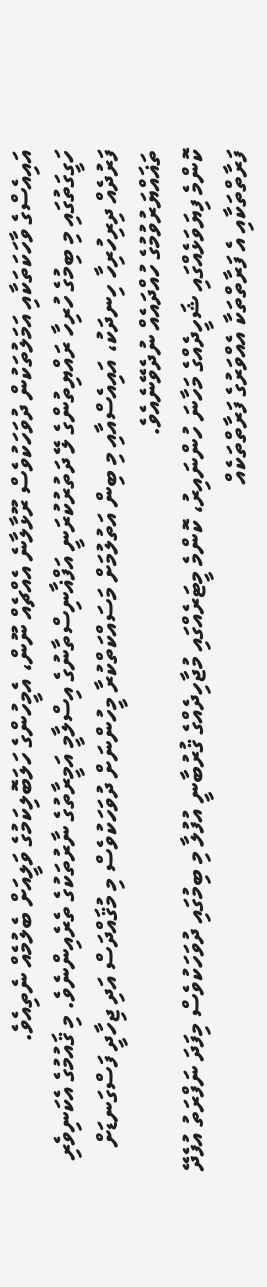އައިއެސްގެ ވާހަކަތަކާއި އަމަލުތަކުން ދުވަހަކުވެސް ރޫޅާލާނެ އެއްޗެއް ނޫން، އެމީހުންގެ ހަލަބޮލިކަމުގެ ވަލީއަށް ބެލުމެއް ނެތިއެވެ.
ހަގީގަތުގައި މި ބިމުގެ ހުރިހާ ރައްޔިތުންގެ ލޭ ދަތުރުކުރަނީ އަފްޣާނިސްތާނުގެ އިސްލާމީ އަމީރާތުގެ ނާރުތަކުގެ ތެރެއިންނެވެ. މި ޤައުމުގެ އެކަނިވެރި ފަރުދެއް ދިރިހުރިހާ ހިނދަކު، އައިއެސްއާއި މި ބިން އަތުލުމަށް މަސައްކަތްކުރާ މީހުންނަށް ދުވަހަކުވެސް މި މުޤައްދަސް އަދި ޖިހާދީ ފަސްގަނޑަށް ތަޣައްޔަރުވުމުގެ ހުއްދައެއް ނުދެވޭނެއެވެ.
ކޮންމެ ފިޔަވަޅެއްގައި ޝަހީދެއްގެ މަހާނަ ހުންނައިރު، ކޮންމެ މީޓަރެއްގައި މުޖާހިދެއްގެ ޤުރުބާނީ އުފުލާ މި ބިމުގައި ދުވަހަކުވެސް މިފަދަ ނަފްރަތު އުފެދޭ ފަރާތްތަކާއި އެ ފަރާތްތަކާ އެއްވަރުގެ ފަރާތްތަކެއް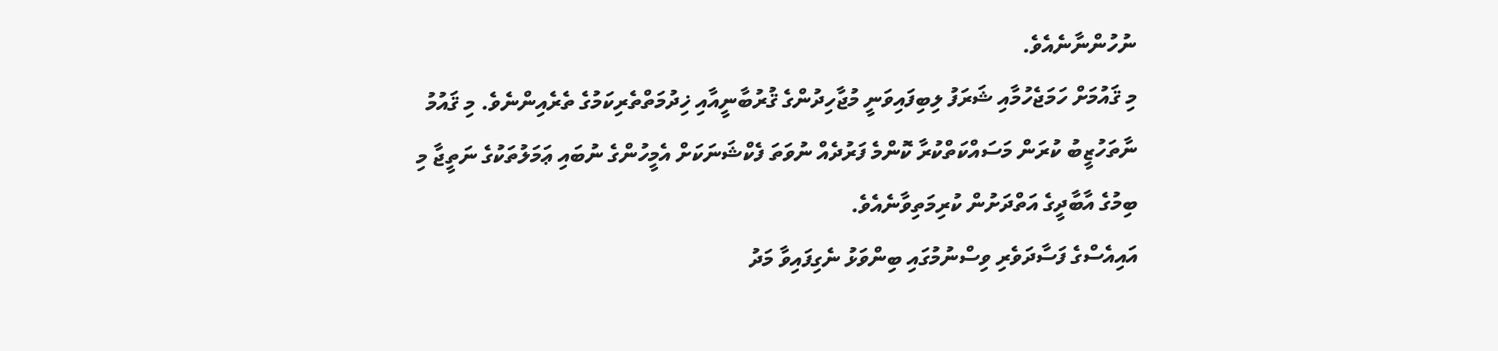ނުހުންނާނެއެވެ.
މި ޤައުމަށް ހަމަޖެހުމާއި ޝަރަފު ލިބިފައިވަނީ މުޖާހިދުންގެ ޤުރުބާނީއާއި ޚިދުމަތްތެރިކަމުގެ ތެރެއިންނެވެ. މި ޤައުމު ނާތަހުޒީބު ކުރަން މަސައްކަތްކުރާ ކޮންމެ ފަރުދެއް ނުވަތަ ފެކްޝަނަކަށް އެމީހުންގެ ނުބައި ޢަމަލުތަކުގެ ނަތީޖާ މި ބިމުގެ އާބާދީގެ އަތްދަށުން ކުރިމަތިވާނެއެވެ.
އައިއެސްގެ ފަސާދަވެރި ވިސްނުމުގައި ބިންވަޅު ނެގިފައިވާ މަދު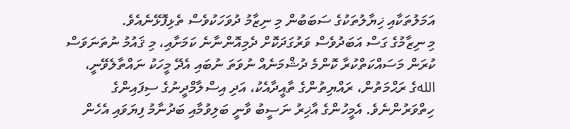އަމަލުތަކާއި ޚިޔާލުތަކުގެ ސަބަބުން މި ނިޒާމު ދުވަހަކުވެސް ތެޅިފޮޅޭނެއެވެ.
މި ނިޒާމުގެ ގަސް އަބަދުވެސް ވަރުގަދަކޮށް ދެމިއޮންނާނެ ކަމަށާއި، މި ޤައުމު ނުތަނަވަސް ކުރަން މަސައްކަތްކުރާ ކޮންމެ ދުޝްމަނެއް ނުވަތަ ނުބައި އެދޭ މީހަކު ނައްތާލެވޭނީ، اللهގެ ރަޙްމަތުން، ރައްޔިތުންގެ ތާއީދާއެކު، އަދި އިސްލާމްދީނުގެ ސިފައިންގެ ހިތްވަރުންނެވެ. އެމީހުންގެ އާޚިރު ނަސީބު ވާނީ ބަލިވުމާއި ބަދުނާމު ފިޔަވައި އެހެން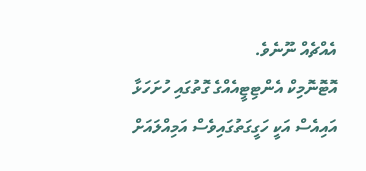އެއްޗެއް ނޫނެވެ.
އޮޓޮނޮމިކް އެންޓިޓީއެއްގެ ގޮތުގައި ހުށަހަޅާ އައިއެސް އަކީ ހަގީގަތުގައިވެސް އަމިއްލައަށް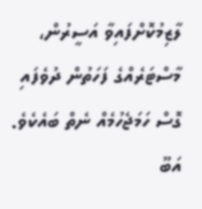ލާޒިމުކޮށްފައިވާ އަސީރުން، މާސްޓަރެއްގެ ފަހަތުން ދުވެފައި ގޮސް ހަމަޖެހުމެއް ނެތް ބައެކެވެ.
އަބޫ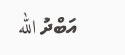އަބްދު الله